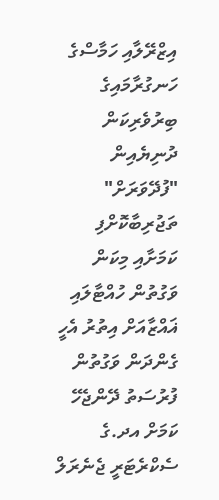އިޒްރޭލާއި ހަމާސްގެ ހަނގުރާމައިގެ ބިރުވެރިކަން ދުނިޔެއިން "ފުދޭވަރަށް" ތަޖުރިބާކޮށްފި ކަމަށާއި މިކަން ވަގުތުން ހުއްޓާލައި ޣައްޒާއަށް އިތުރު އެހީ ގެންދަން ވަގުތުން ފުރުސަތު ދޭންޖެހޭ ކަމަށް އދ.ގެ ސެކްރެޓަރީ ޖެނެރަލް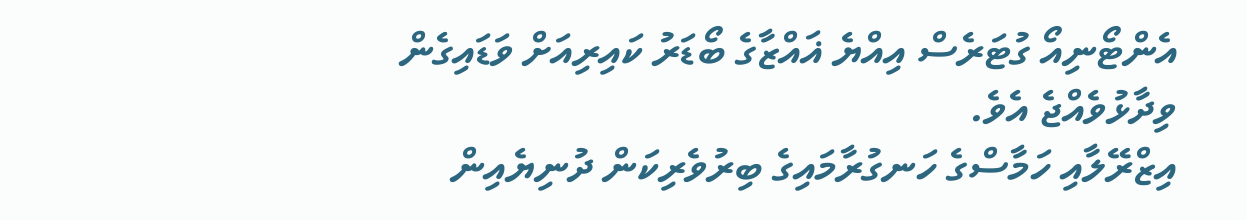އެންޓޯނިއޯ ގުޓަރެސް އިއްޔެ ޣައްޒާގެ ބޯޑަރު ކައިރިއަށް ވަޑައިގެން ވިދާޅުވެއްޖެ އެވެ.
އިޒްރޭލާއި ހަމާސްގެ ހަނގުރާމައިގެ ބިރުވެރިކަން ދުނިޔެއިން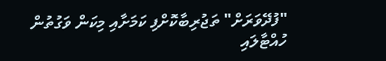"ފުދޭވަރަށް" ތަޖުރިބާކޮށްފި ކަމަށާއި މިކަން ވަގުތުން ހުއްޓާލައި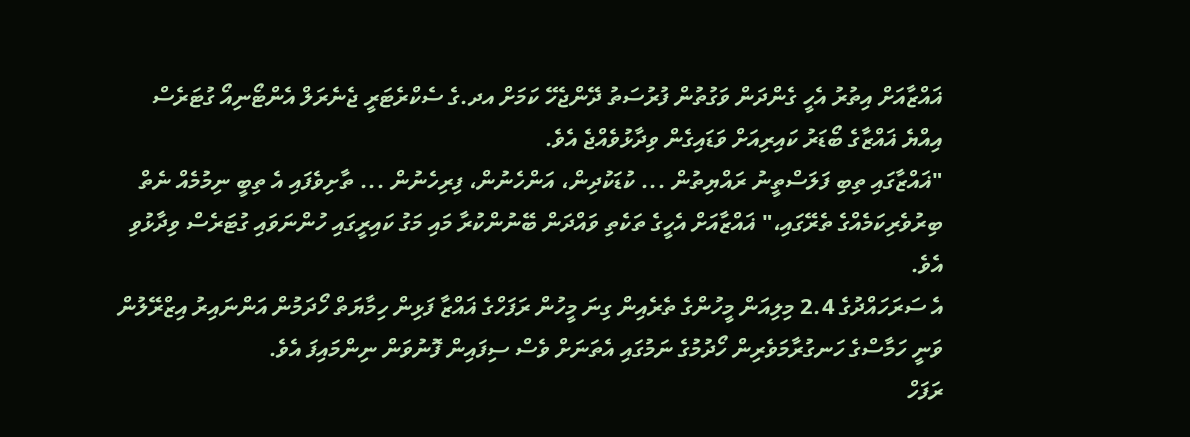ޣައްޒާއަށް އިތުރު އެހީ ގެންދަން ވަގުތުން ފުރުސަތު ދޭންޖެހޭ ކަމަށް އދ.ގެ ސެކްރެޓަރީ ޖެނެރަލް އެންޓޯނިއޯ ގުޓަރެސް އިއްޔެ ޣައްޒާގެ ބޯޑަރު ކައިރިއަށް ވަޑައިގެން ވިދާޅުވެއްޖެ އެވެ.
"ޣައްޒާގައި ތިބި ފަލަސްތީނު ރައްޔިތުން ... ކުޑަކުދިން، އަންހެނުން، ފިރިހެނުން ... ތާށިވެފައި އެ ތިބީ ނިމުމެއް ނެތް ބިރުވެރިކަމެއްގެ ތެރޭގައި،" ޣައްޒާއަށް އެހީގެ ތަކެތި ވައްދަން ބޭނުންކުރާ މައި މަގު ކައިރީގައި ހުންނަވައި ގުޓަރެސް ވިދާޅުވި އެވެ.
އެ ސަރަހައްދުގެ 2.4 މިލިއަން މީހުންގެ ތެރެއިން ގިނަ މީހުން ރަފަހްގެ ޣައްޒާ ފަޅިން ހިމާޔަތް ހޯދަމުން އަންނައިރު އިޒްރޭލުން ވަނީ ހަމާސްގެ ހަނގުރާމަވެރިން ހޯދުމުގެ ނަމުގައި އެތަނަށް ވެސް ސިފައިން ފޮނުވަން ނިންމައިފަ އެވެ.
ރަފަހް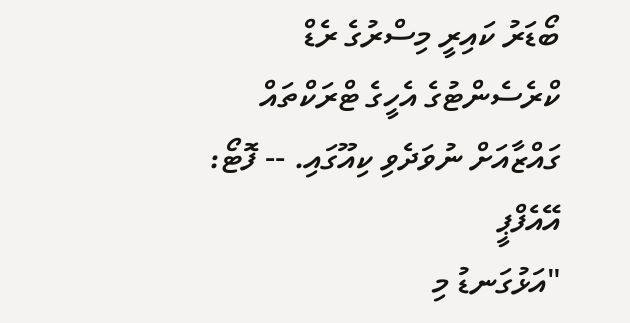ބޯޑަރު ކައިރީ މިސްރުގެ ރެޑް ކްރެސެންޓުގެ އެހީގެ ޓްރަކްތައް ގައްޒާއަށް ނުވަދެވި ކިއޫގައި. -- ފޮޓޯ: އޭއެފްޕީ
"އަޅުގަނޑު މި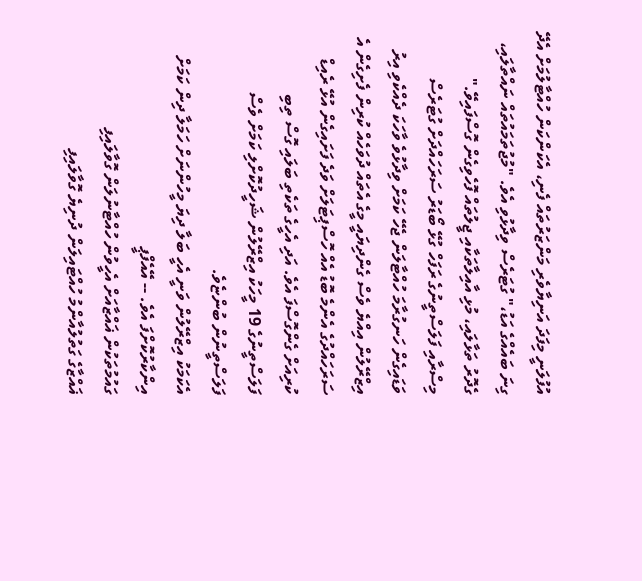އުފުލަނީ މިފަދަ އަނިޔާވެރި މަންޒަރުތައް ފެނި، އެކަންކަން ހުއްޓާލުމަށް އެދޭ ގިނަ ބައެއްގެ އަޑު،" ގުޓަރެސް ވިދާޅުވި އެވެ. "މުޖުތަމައުތައް ނައްތާލައި، ގެދޮރު ތަޅާލައި، މުޅި އާއިލާތަކާއި ޖީލުތައް ފޮހެވިގެން ގޮސްފައިވޭ."
މިސްރާއި ފަލަސްތީނުގެ ރަފަހް ގުޅޭ ބޯޑަރު ސަރަހައްދަށް ގުޓަރެސް ވަޑައިގެން ހަނގުރާމަ ހުއްޓާލަން ޖެހޭ ކަމަށް ވިދާޅުވެ ވާހަކަ ދެއްކެވި އިރު އިޒްރޭލުން އިއްޔެ ވެސް ގެންދިޔައީ މީގެ އެތައް ދުވަހެއް ކުރިން ފެށިގެން އެ ސަރަހައްދުގެ އެންމެ ބޮޑު އެއް ހޮސްޕިޓަލަށް ވަދެ ފަށައިގެން އުޅޭ ރެއިޑް ކުރިއަށް ގެންގޮސްފަ އެވެ. އަދި އެހީގެ ތަކެތި ބަލައި ގޮސް ތިބި ފަލަސްތީނުގެ 19 މީހަކު އިޒްރޭލުން ޝަހީދުކޮށްލި ކަމަށް ވެސް ފަލަސްތީނުން ބުންޏެވެ.
އެކަމަކު އިޒްރޭލުން ވަނީ އެހީ ބަލާ ދިޔަ މީހުންނަށް ހަމަލާ ދިން ކަމަށް އިންކާރުކޮށްފަ އެވެ. -- އޭއެފްޕީ
ގައުމުތަކުން ޣައްޒާއަށް އެހީވުން ހުއްޓާނުލަން ގޮވާލައިފި
ޣައްޒާގެ ގަތުލުއާންމު ހުއްޓައިލަން ދުނިޔެ ގޮވާލައިފި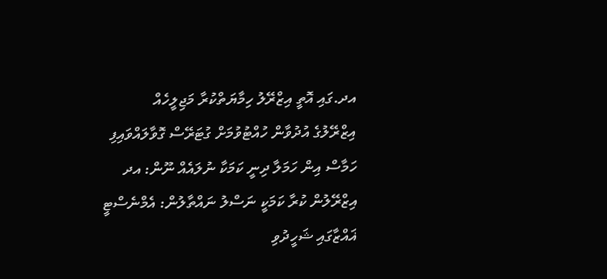އދ.ގައި އޮތީ އިޒްރޭލު ހިމާޔަތްކުރާ މަޖިލީހެއް
އިޒްރޭލުގެ އުދުވާން ހުއްޓުވުމަށް ގުޓަރޭސް ގޮވާލައްވައިފި
ހަމާސް އިން ހަމަލާ ދިނީ ކަމަކާ ނުލައެއް ނޫން: އދ
އިޒްރޭލުން ކުރާ ކަމަކީ ނަސްލު ނައްތާލުން: އެމްނެސްޓީ
ޣައްޒާގައި ޝަހީދުވި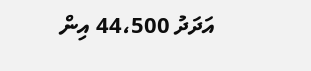އަދަދު 44،500 އިން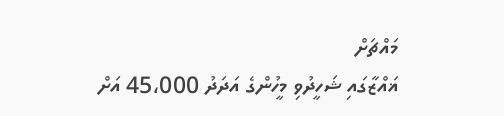މައްޗަށް
ޣައްޒާގައި ޝަހީދުވި މީހުންގެ އަދަދު 45،000 އަށް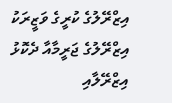އިޒްރޭލުގެ ކުރީގެ ވަޒީރަކު އިޒްރޭލުގެ ޖަރީމާއާ ދެކޮޅު
އިޒްރޭލާއި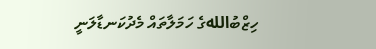ހިޒްބުاللهގެ ހަމަލާތައް މެދުކަނޑާލަނީ